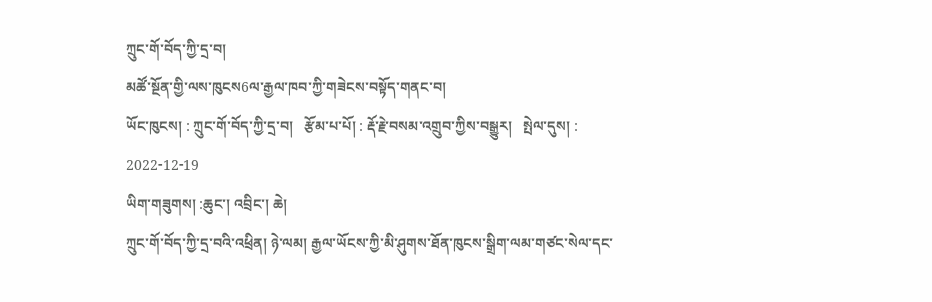ཀྲུང་གོ་བོད་ཀྱི་དྲ་བ།
མཚོ་སྔོན་གྱི་ལས་ཁུངས6ལ་རྒྱལ་ཁབ་ཀྱི་གཟེངས་བསྟོད་གནང་བ།
ཡོང་ཁུངས། : ཀྲུང་གོ་བོད་ཀྱི་དྲ་བ།   རྩོམ་པ་པོ། : རྡོ་རྗེ་བསམ་འགྲུབ་ཀྱིས་བསྒྱུར།   སྤེལ་དུས། : 2022-12-19
ཡིག་གཟུགས། :ཆུང་། འབྲིང་། ཆེ།
ཀྲུང་གོ་བོད་ཀྱི་དྲ་བའི་འཕྲིན། ཉེ་ལམ། རྒྱལ་ཡོངས་ཀྱི་མི་ཤུགས་ཐོན་ཁུངས་སྒྲིག་ལམ་གཙང་སེལ་དང་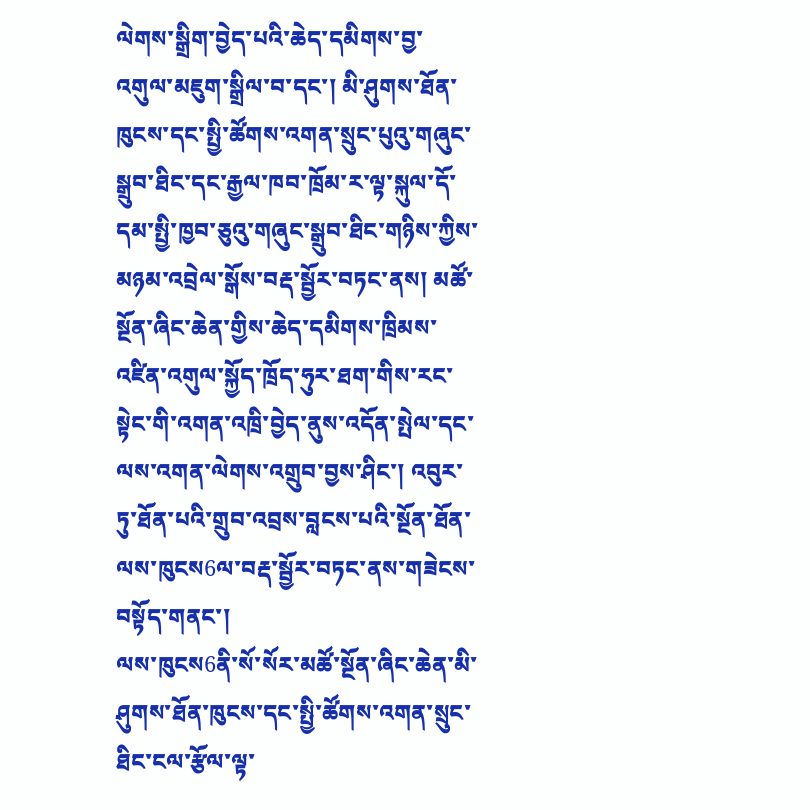ལེགས་སྒྲིག་བྱེད་པའི་ཆེད་དམིགས་བྱ་འགུལ་མཇུག་སྒྲིལ་བ་དང་། མི་ཤུགས་ཐོན་ཁུངས་དང་སྤྱི་ཚོགས་འགན་སྲུང་པུའུ་གཞུང་སྒྲུབ་ཐིང་དང་རྒྱལ་ཁབ་ཁྲོམ་ར་ལྟ་སྐུལ་དོ་དམ་སྤྱི་ཁྱབ་ཅུའུ་གཞུང་སྒྲུབ་ཐིང་གཉིས་ཀྱིས་མཉམ་འབྲེལ་སྒོས་བརྡ་སྦྱོར་བཏང་ནས། མཚོ་སྔོན་ཞིང་ཆེན་གྱིས་ཆེད་དམིགས་ཁྲིམས་འཛིན་འགུལ་སྐྱོད་ཁྲོད་ཧུར་ཐག་གིས་རང་སྟེང་གི་འགན་འཁྲི་བྱེད་ནུས་འདོན་སྤེལ་དང་ལས་འགན་ལེགས་འགྲུབ་བྱས་ཤིང་། འབུར་ཏུ་ཐོན་པའི་གྲུབ་འབྲས་བླངས་པའི་སྔོན་ཐོན་ལས་ཁུངས6ལ་བརྡ་སྦྱོར་བཏང་ནས་གཟེངས་བསྟོད་གནང་།
ལས་ཁུངས6ནི་སོ་སོར་མཚོ་སྔོན་ཞིང་ཆེན་མི་ཤུགས་ཐོན་ཁུངས་དང་སྤྱི་ཚོགས་འགན་སྲུང་ཐིང་ངལ་རྩོལ་ལྟ་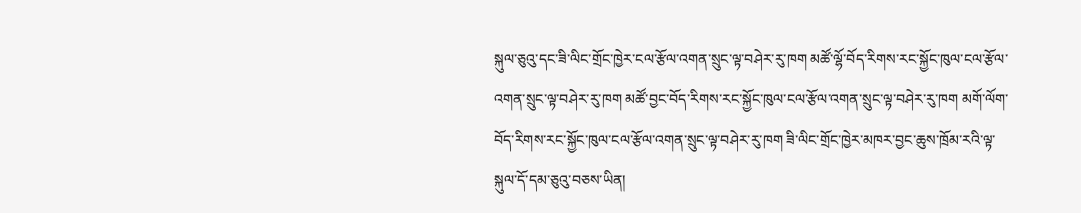སྐུལ་ཅུའུ་དང་ཟི་ལིང་གྲོང་ཁྱེར་ངལ་རྩོལ་འགན་སྲུང་ལྟ་བཤེར་རུ་ཁག མཚོ་ལྷོ་བོད་རིགས་རང་སྐྱོང་ཁུལ་ངལ་རྩོལ་འགན་སྲུང་ལྟ་བཤེར་རུ་ཁག མཚོ་བྱང་བོད་རིགས་རང་སྐྱོང་ཁུལ་ངལ་རྩོལ་འགན་སྲུང་ལྟ་བཤེར་རུ་ཁག མགོ་ལོག་བོད་རིགས་རང་སྐྱོང་ཁུལ་ངལ་རྩོལ་འགན་སྲུང་ལྟ་བཤེར་རུ་ཁག ཟི་ལིང་གྲོང་ཁྱེར་མཁར་བྱང་ཆུས་ཁྲོམ་རའི་ལྟ་སྐུལ་དོ་དམ་ཅུའུ་བཅས་ཡིན།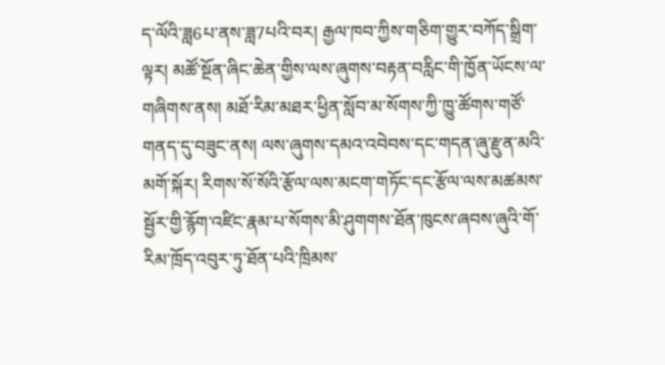ད་ལོའི་ཟླ6པ་ནས་ཟླ7པའི་བར། རྒྱལ་ཁབ་ཀྱིས་གཅིག་གྱུར་བཀོད་སྒྲིག་ལྟར། མཚོ་སྔོན་ཞིང་ཆེན་གྱིས་ལས་ཞུགས་བརྟན་བརླིང་གི་ཁྱོན་ཡོངས་ལ་གཞིགས་ནས། མཐོ་རིམ་མཐར་ཕྱིན་སློབ་མ་སོགས་ཀྱི་ཁྱུ་ཚོགས་གཙོ་གནད་དུ་བཟུང་ནས། ལས་ཞུགས་དམའ་འབེབས་དང་གདན་ཞུ་རྫུན་མའི་མགོ་སྐོར། རིགས་སོ་སོའི་རྩོལ་ལས་མངག་གཏོང་དང་རྩོལ་ལས་མཚམས་སྦྱོར་གྱི་རྙོག་འཛིང་རྣམ་པ་སོགས་མི་ཤུགགས་ཐོན་ཁུངས་ཞབས་ཞུའི་གོ་རིམ་ཁྲོད་འབུར་ཏུ་ཐོན་པའི་ཁྲིམས་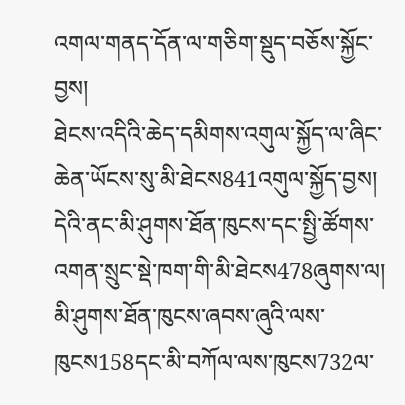འགལ་གནད་དོན་ལ་གཅིག་སྡུད་བཅོས་སྐྱོང་བྱས།
ཐེངས་འདིའི་ཆེད་དམིགས་འགུལ་སྐྱོད་ལ་ཞིང་ཆེན་ཡོངས་སུ་མི་ཐེངས841འགུལ་སྐྱོད་བྱས། དེའི་ནང་མི་ཤུགས་ཐོན་ཁུངས་དང་སྤྱི་ཚོགས་འགན་སྲུང་སྡེ་ཁག་གི་མི་ཐེངས478ཞུགས་ལ། མི་ཤུགས་ཐོན་ཁུངས་ཞབས་ཞུའི་ལས་ཁུངས158དང་མི་བཀོལ་ལས་ཁུངས732ལ་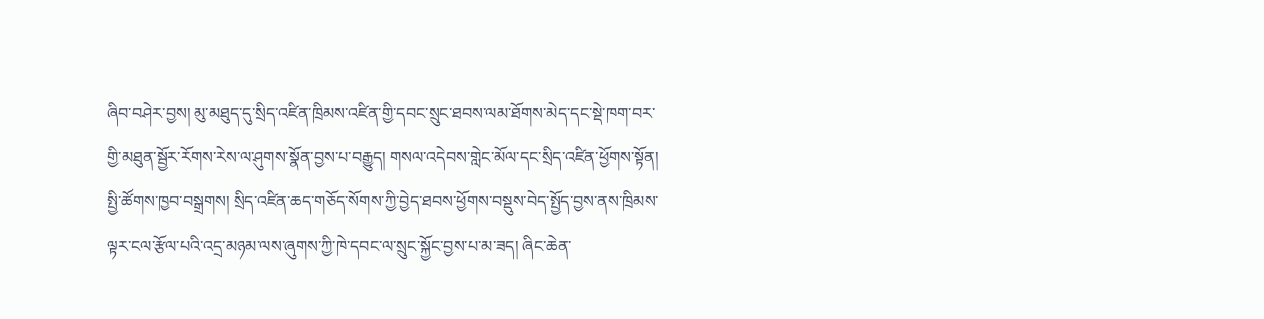ཞིབ་བཤེར་བྱས། མུ་མཐུད་དུ་སྲིད་འཛིན་ཁྲིམས་འཛིན་གྱི་དབང་སྲུང་ཐབས་ལམ་ཐོགས་མེད་དང་སྡེ་ཁག་བར་གྱི་མཐུན་སྦྱོར་རོགས་རེས་ལ་ཤུགས་སྣོན་བྱས་པ་བརྒྱུད། གསལ་འདེབས་གླེང་མོལ་དང་སྲིད་འཛིན་ཕྱོགས་སྟོན། སྤྱི་ཚོགས་ཁྱབ་བསྒྲགས། སྲིད་འཛིན་ཆད་གཅོད་སོགས་ཀྱི་བྱེད་ཐབས་ཕྱོགས་བསྡུས་བེད་སྤྱོད་བྱས་ནས་ཁྲིམས་ལྟར་ངལ་རྩོལ་པའི་འདྲ་མཉམ་ལས་ཞུགས་ཀྱི་ཁེ་དབང་ལ་སྲུང་སྐྱོང་བྱས་པ་མ་ཟད། ཞིང་ཆེན་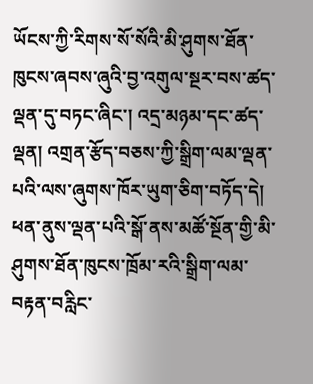ཡོངས་ཀྱི་རིགས་སོ་སོའི་མི་ཤུགས་ཐོན་ཁུངས་ཞབས་ཞུའི་བྱ་འགུལ་སྔར་བས་ཚད་ལྡན་དུ་བཏང་ཞིང་། འདྲ་མཉམ་དང་ཚད་ལྡན། འགྲན་རྩོད་བཅས་ཀྱི་སྒྲིག་ལམ་ལྡན་པའི་ལས་ཞུགས་ཁོར་ཡུག་ཅིག་བཏོད་དེ། ཕན་ནུས་ལྡན་པའི་སྒོ་ནས་མཚོ་སྔོན་གྱི་མི་ཤུགས་ཐོན་ཁུངས་ཁྲོམ་རའི་སྒྲིག་ལམ་བརྟན་བརླིང་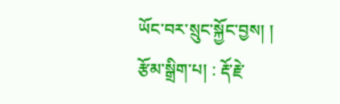ཡོང་བར་སྲུང་སྐྱོང་བྱས། །
རྩོམ་སྒྲིག་པ། : རྡོ་རྗེ་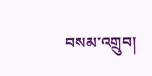བསམ་འགྲུབ།